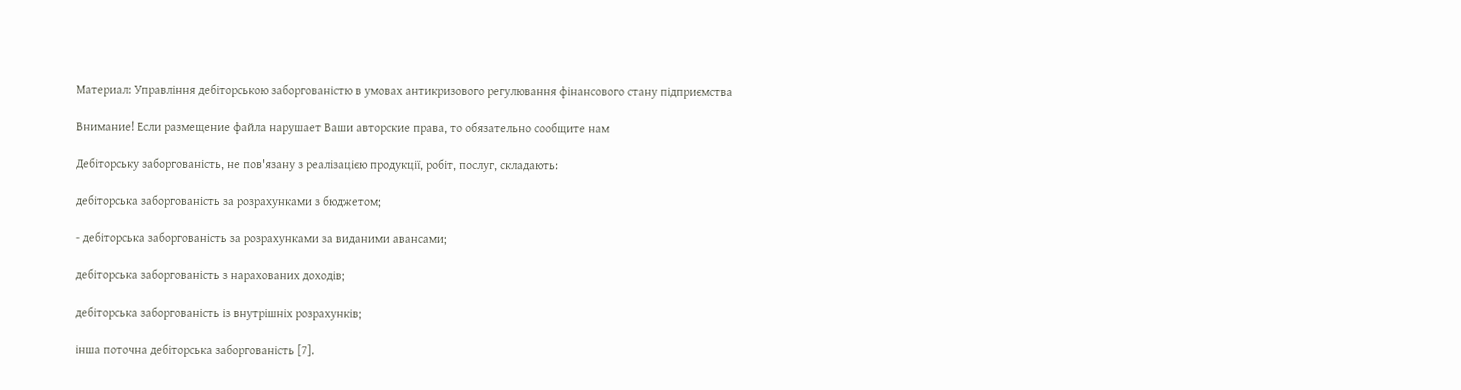Материал: Управління дебіторською заборгованістю в умовах антикризового регулювання фінансового стану підприємства

Внимание! Если размещение файла нарушает Ваши авторские права, то обязательно сообщите нам

Дебіторську заборгованість, не пов'язану з реалізацією продукції, робіт, послуг, складають:

дебіторська заборгованість за розрахунками з бюджетом;

- дебіторська заборгованість за розрахунками за виданими авансами;

дебіторська заборгованість з нарахованих доходів;

дебіторська заборгованість із внутрішніх розрахунків;

інша поточна дебіторська заборгованість [7].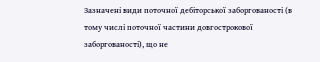Зазначені види поточної дебіторської заборгованості (в тому числі поточної частини довгострокової заборгованості), що не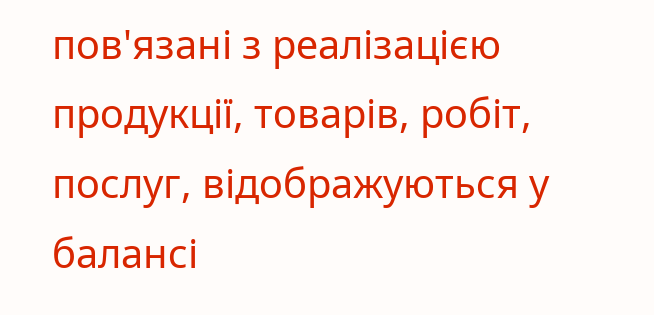пов'язані з реалізацією продукції, товарів, робіт, послуг, відображуються у балансі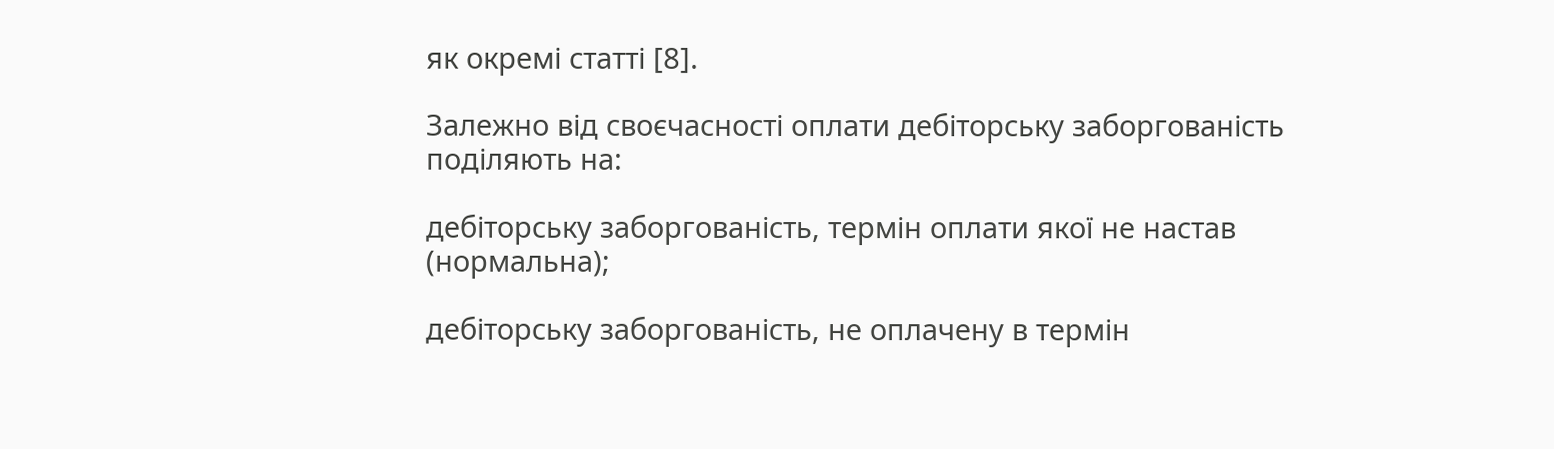як окремі статті [8].

Залежно від своєчасності оплати дебіторську заборгованість поділяють на:

дебіторську заборгованість, термін оплати якої не настав (нормальна);

дебіторську заборгованість, не оплачену в термін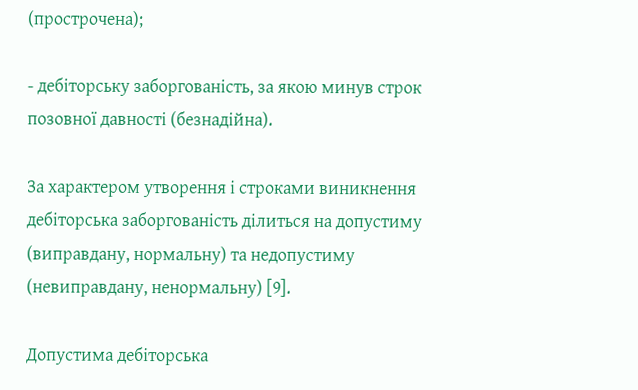(прострочена);

- дебіторську заборгованість, за якою минув строк позовної давності (безнадійна).

За характером утворення і строками виникнення дебіторська заборгованість ділиться на допустиму (виправдану, нормальну) та недопустиму (невиправдану, ненормальну) [9].

Допустима дебіторська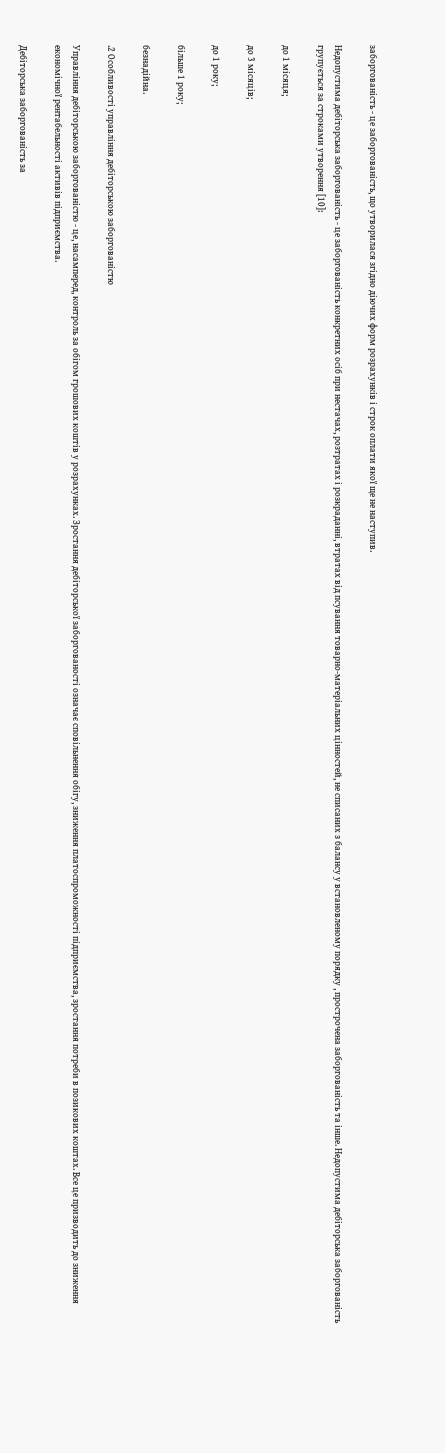заборгованість - це заборгованість, що утворилася згідно діючих форм розрахунків і строк оплати якої ще не наступив.

Недопустима дебіторська заборгованість - це заборгованість конкретних осіб при нестачах, розтратах і розкраданні, втратах від псування товарно-матеріальних цінностей, не списаних з балансу у встановленому порядку , прострочена заборгованість та інше. Недопустима дебіторська заборгованість групується за строками утворення [10]:

до 1 місяця;

до 3 місяців;

до 1 року;

більше 1 року;

безнадійна.

.2 Особливості управління дебіторською заборгованістю

Управління дебіторською заборгованістю - це, насамперед, контроль за обігом грошових коштів у розрахунках. Зростання дебіторської заборгованості означає сповільнення обігу, зниження платоспроможності підприємства, зростання потреби в позикових коштах. Все це призводить до зниження економічної рентабельності активів підприємства.

Дебіторська заборгованість за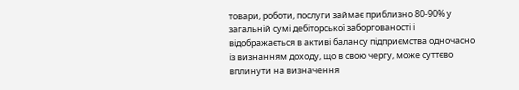товари, роботи, послуги займає приблизно 80-90% у загальній сумі дебіторської заборгованості і відображається в активі балансу підприємства одночасно із визнанням доходу, що в свою чергу, може суттєво вплинути на визначення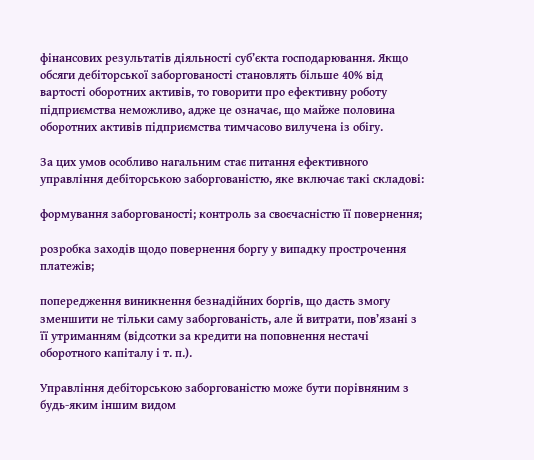фінансових результатів діяльності суб’єкта господарювання. Якщо обсяги дебіторської заборгованості становлять більше 40% від вартості оборотних активів, то говорити про ефективну роботу підприємства неможливо, адже це означає, що майже половина оборотних активів підприємства тимчасово вилучена із обігу.

За цих умов особливо нагальним стає питання ефективного управління дебіторською заборгованістю, яке включає такі складові:

формування заборгованості; контроль за своєчасністю її повернення;

розробка заходів щодо повернення боргу у випадку прострочення платежів;

попередження виникнення безнадійних боргів, що дасть змогу зменшити не тільки саму заборгованість, але й витрати, пов’язані з її утриманням (відсотки за кредити на поповнення нестачі оборотного капіталу і т. п.).

Управління дебіторською заборгованістю може бути порівняним з будь-яким іншим видом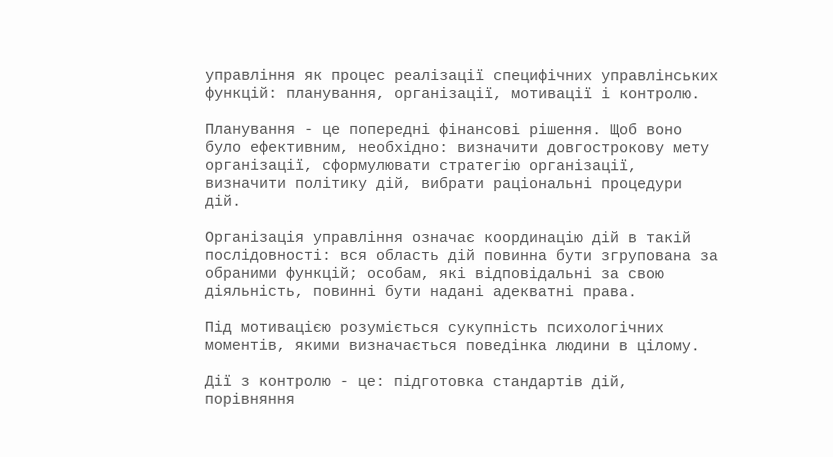управління як процес реалізації специфічних управлінських функцій: планування, організації, мотивації і контролю.

Планування - це попередні фінансові рішення. Щоб воно було ефективним, необхідно: визначити довгострокову мету організації, сформулювати стратегію організації, визначити політику дій, вибрати раціональні процедури дій.

Організація управління означає координацію дій в такій послідовності: вся область дій повинна бути згрупована за обраними функцій; особам, які відповідальні за свою діяльність, повинні бути надані адекватні права.

Під мотивацією розуміється сукупність психологічних моментів, якими визначається поведінка людини в цілому.

Дії з контролю - це: підготовка стандартів дій, порівняння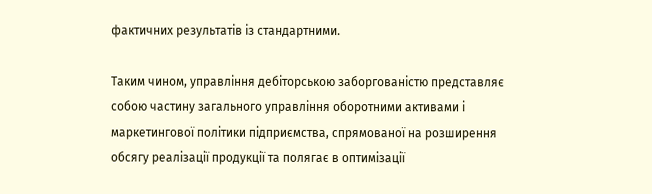фактичних результатів із стандартними.

Таким чином, управління дебіторською заборгованістю представляє собою частину загального управління оборотними активами і маркетингової політики підприємства, спрямованої на розширення обсягу реалізації продукції та полягає в оптимізації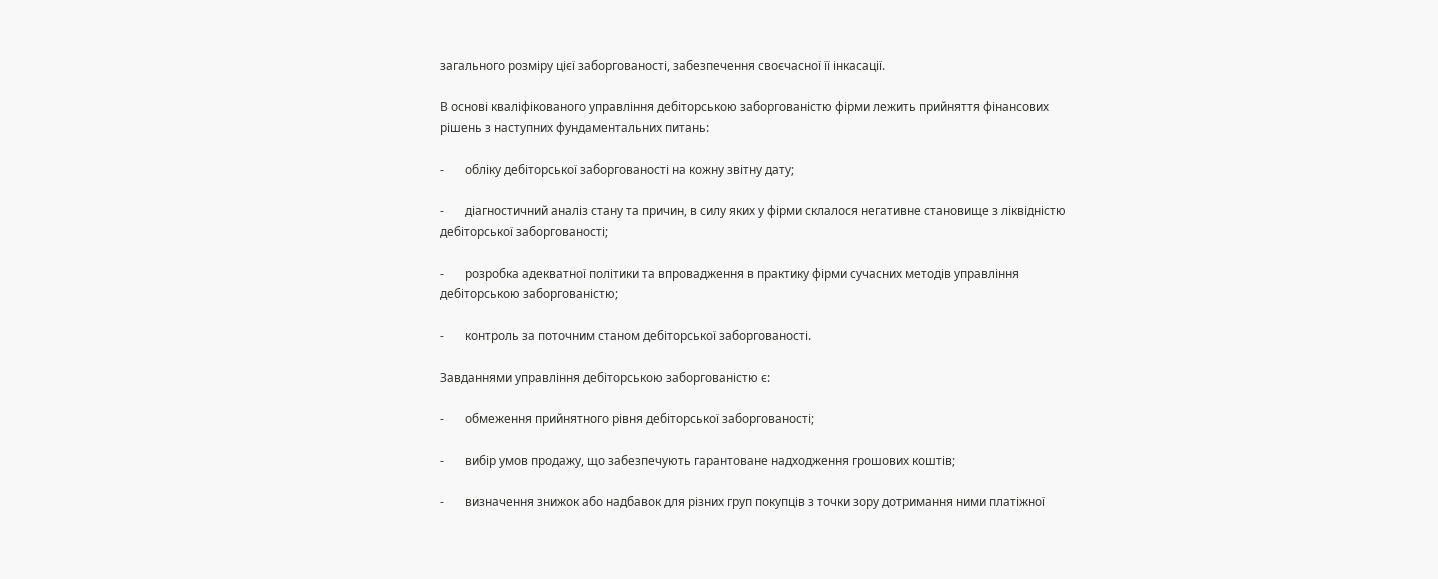загального розміру цієї заборгованості, забезпечення своєчасної її інкасації.

В основі кваліфікованого управління дебіторською заборгованістю фірми лежить прийняття фінансових рішень з наступних фундаментальних питань:

-       обліку дебіторської заборгованості на кожну звітну дату;

-       діагностичний аналіз стану та причин, в силу яких у фірми склалося негативне становище з ліквідністю дебіторської заборгованості;

-       розробка адекватної політики та впровадження в практику фірми сучасних методів управління дебіторською заборгованістю;

-       контроль за поточним станом дебіторської заборгованості.

Завданнями управління дебіторською заборгованістю є:

-       обмеження прийнятного рівня дебіторської заборгованості;

-       вибір умов продажу, що забезпечують гарантоване надходження грошових коштів;

-       визначення знижок або надбавок для різних груп покупців з точки зору дотримання ними платіжної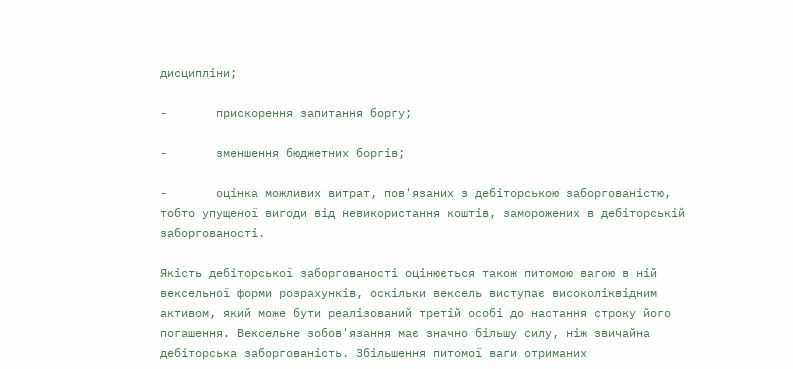дисципліни;

-       прискорення запитання боргу;

-       зменшення бюджетних боргів;

-       оцінка можливих витрат, пов'язаних з дебіторською заборгованістю, тобто упущеної вигоди від невикористання коштів, заморожених в дебіторській заборгованості.

Якість дебіторської заборгованості оцінюється також питомою вагою в ній вексельної форми розрахунків, оскільки вексель виступає високоліквідним активом, який може бути реалізований третій особі до настання строку його погашення. Вексельне зобов'язання має значно більшу силу, ніж звичайна дебіторська заборгованість. Збільшення питомої ваги отриманих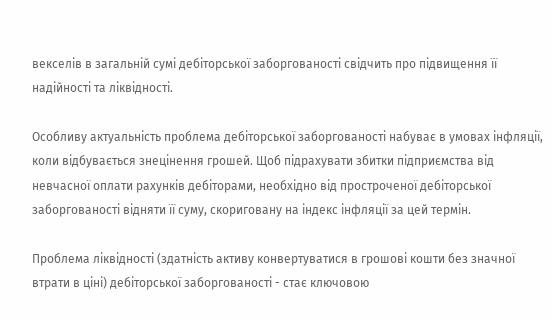векселів в загальній сумі дебіторської заборгованості свідчить про підвищення її надійності та ліквідності.

Особливу актуальність проблема дебіторської заборгованості набуває в умовах інфляції, коли відбувається знецінення грошей. Щоб підрахувати збитки підприємства від невчасної оплати рахунків дебіторами, необхідно від простроченої дебіторської заборгованості відняти її суму, скориговану на індекс інфляції за цей термін.

Проблема ліквідності (здатність активу конвертуватися в грошові кошти без значної втрати в ціні) дебіторської заборгованості - стає ключовою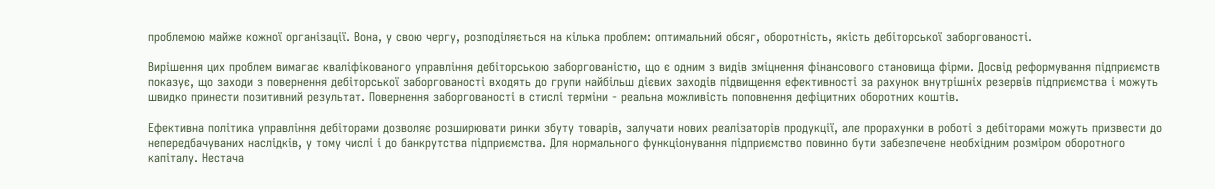проблемою майже кожної організації. Вона, у свою чергу, розподіляється на кілька проблем: оптимальний обсяг, оборотність, якість дебіторської заборгованості.

Вирішення цих проблем вимагає кваліфікованого управління дебіторською заборгованістю, що є одним з видів зміцнення фінансового становища фірми. Досвід реформування підприємств показує, що заходи з повернення дебіторської заборгованості входять до групи найбільш дієвих заходів підвищення ефективності за рахунок внутрішніх резервів підприємства і можуть швидко принести позитивний результат. Повернення заборгованості в стислі терміни - реальна можливість поповнення дефіцитних оборотних коштів.

Ефективна політика управління дебіторами дозволяє розширювати ринки збуту товарів, залучати нових реалізаторів продукції, але прорахунки в роботі з дебіторами можуть призвести до непередбачуваних наслідків, у тому числі і до банкрутства підприємства. Для нормального функціонування підприємство повинно бути забезпечене необхідним розміром оборотного капіталу. Нестача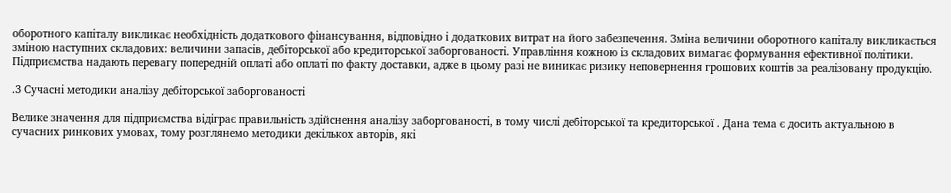оборотного капіталу викликає необхідність додаткового фінансування, відповідно і додаткових витрат на його забезпечення. Зміна величини оборотного капіталу викликається зміною наступних складових: величини запасів, дебіторської або кредиторської заборгованості. Управління кожною із складових вимагає формування ефективної політики. Підприємства надають перевагу попередній оплаті або оплаті по факту доставки, адже в цьому разі не виникає ризику неповернення грошових коштів за реалізовану продукцію.

.3 Сучасні методики аналізу дебіторської заборгованості

Велике значення для підприємства відіграє правильність здійснення аналізу заборгованості, в тому числі дебіторської та кредиторської . Дана тема є досить актуальною в сучасних ринкових умовах, тому розглянемо методики декількох авторів, які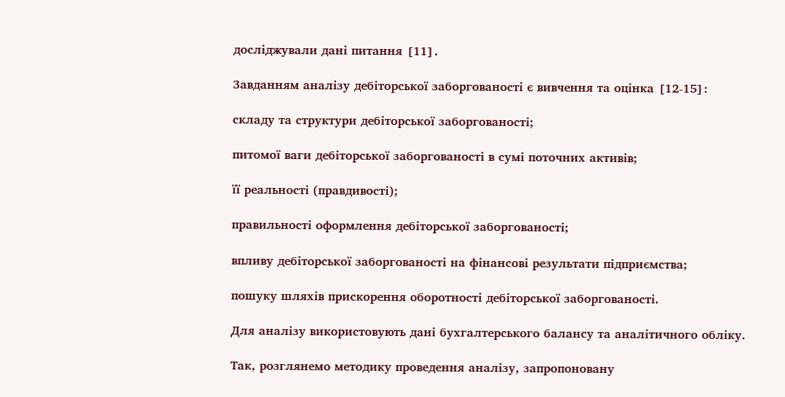досліджували дані питання [11].

Завданням аналізу дебіторської заборгованості є вивчення та оцінка [12-15]:

складу та структури дебіторської заборгованості;

питомої ваги дебіторської заборгованості в сумі поточних активів;

її реальності (правдивості);

правильності оформлення дебіторської заборгованості;

впливу дебіторської заборгованості на фінансові результати підприємства;

пошуку шляхів прискорення оборотності дебіторської заборгованості.

Для аналізу використовують дані бухгалтерського балансу та аналітичного обліку.

Так, розглянемо методику проведення аналізу, запропоновану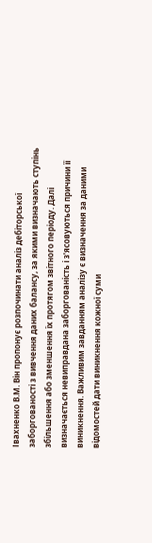Івахненко В.М. Він пропонує розпочинати аналіз дебіторської заборгованості з вивчення даних балансу, за якими визначають ступінь збільшення або зменшення їх протягом звітного періоду. Далі визначається невиправдана заборгованість і з'ясовуються причини її виникнення. Важливим завданням аналізу є визначення за даними відомостей дати виникнення кожної суми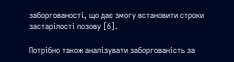заборгованості, що дає змогу встановити строки застарілості позову [6].

Потрібно також аналізувати заборгованість за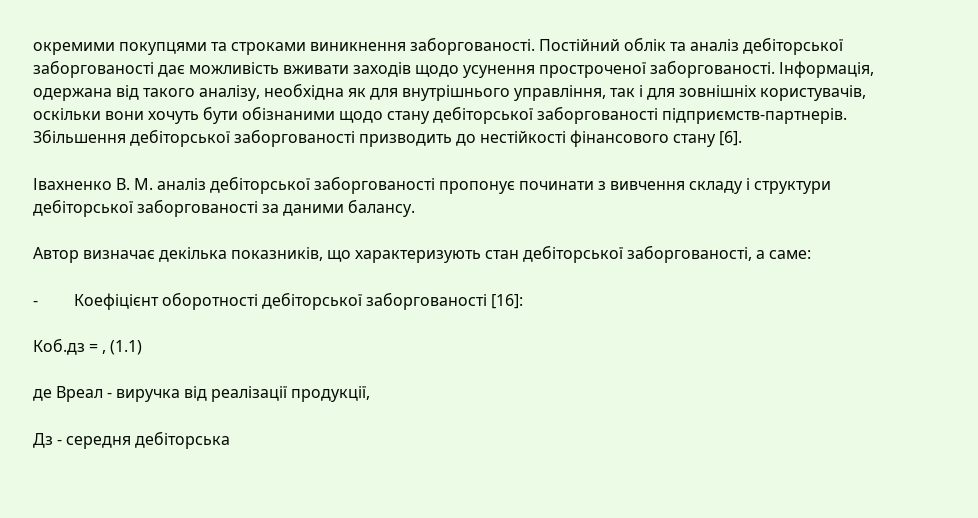окремими покупцями та строками виникнення заборгованості. Постійний облік та аналіз дебіторської заборгованості дає можливість вживати заходів щодо усунення простроченої заборгованості. Інформація, одержана від такого аналізу, необхідна як для внутрішнього управління, так і для зовнішніх користувачів, оскільки вони хочуть бути обізнаними щодо стану дебіторської заборгованості підприємств-партнерів. Збільшення дебіторської заборгованості призводить до нестійкості фінансового стану [6].

Івахненко В. М. аналіз дебіторської заборгованості пропонує починати з вивчення складу і структури дебіторської заборгованості за даними балансу.

Автор визначає декілька показників, що характеризують стан дебіторської заборгованості, а саме:

-         Коефіцієнт оборотності дебіторської заборгованості [16]:

Коб.дз = , (1.1)

де Вреал - виручка від реалізації продукції,

Дз - середня дебіторська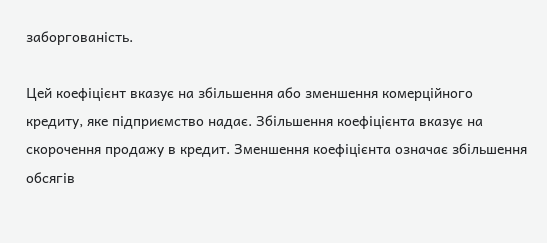заборгованість.

Цей коефіцієнт вказує на збільшення або зменшення комерційного кредиту, яке підприємство надає. Збільшення коефіцієнта вказує на скорочення продажу в кредит. Зменшення коефіцієнта означає збільшення обсягів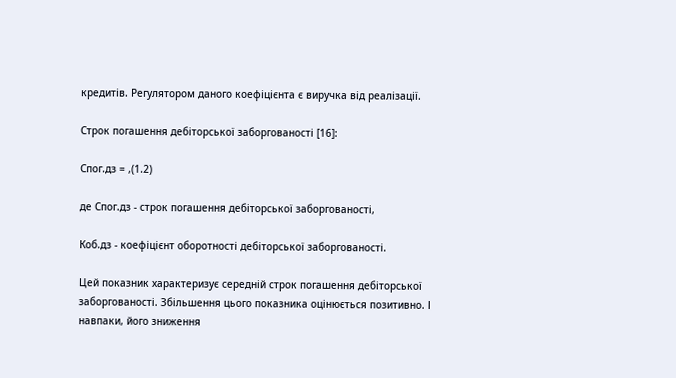кредитів. Регулятором даного коефіцієнта є виручка від реалізації.

Строк погашення дебіторської заборгованості [16]:

Спог.дз = ,(1.2)

де Спог.дз - строк погашення дебіторської заборгованості,

Коб.дз - коефіцієнт оборотності дебіторської заборгованості.

Цей показник характеризує середній строк погашення дебіторської заборгованості. Збільшення цього показника оцінюється позитивно. І навпаки, його зниження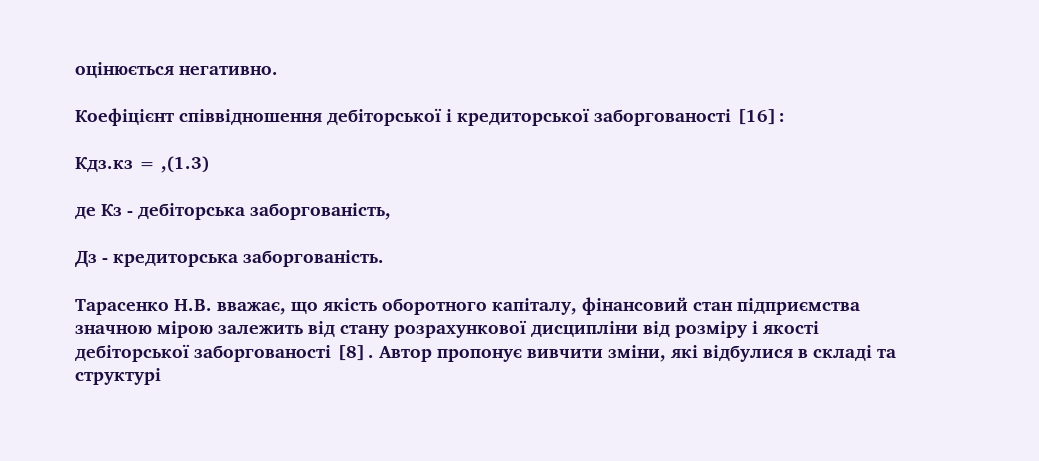оцінюється негативно.

Коефіцієнт співвідношення дебіторської і кредиторської заборгованості [16]:

Кдз.кз = ,(1.3)

де Кз - дебіторська заборгованість,

Дз - кредиторська заборгованість.

Тарасенко Н.В. вважає, що якість оборотного капіталу, фінансовий стан підприємства значною мірою залежить від стану розрахункової дисципліни від розміру і якості дебіторської заборгованості [8]. Автор пропонує вивчити зміни, які відбулися в складі та структурі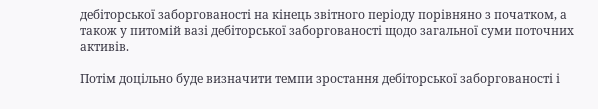дебіторської заборгованості на кінець звітного періоду порівняно з початком, а також у питомій вазі дебіторської заборгованості щодо загальної суми поточних активів.

Потім доцільно буде визначити темпи зростання дебіторської заборгованості і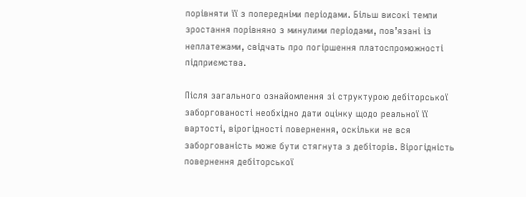порівняти її з попередніми періодами. Більш високі темпи зростання порівняно з минулими періодами, пов’язані із неплатежами, свідчать про погіршення платоспроможності підприємства.

Після загального ознайомлення зі структурою дебіторської заборгованості необхідно дати оцінку щодо реальної її вартості, вірогідності повернення, оскільки не вся заборгованість може бути стягнута з дебіторів. Вірогідність повернення дебіторської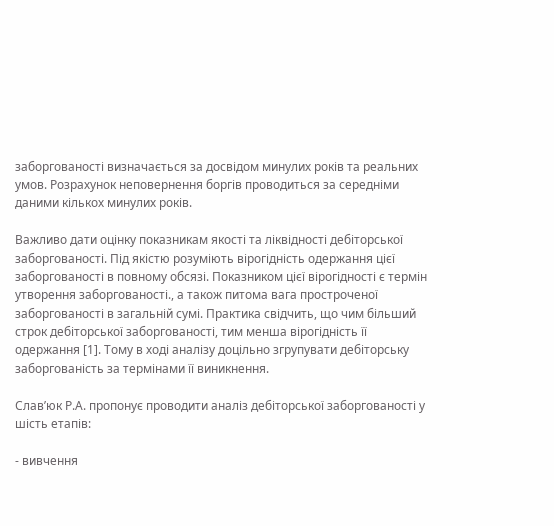заборгованості визначається за досвідом минулих років та реальних умов. Розрахунок неповернення боргів проводиться за середніми даними кількох минулих років.

Важливо дати оцінку показникам якості та ліквідності дебіторської заборгованості. Під якістю розуміють вірогідність одержання цієї заборгованості в повному обсязі. Показником цієї вірогідності є термін утворення заборгованості., а також питома вага простроченої заборгованості в загальній сумі. Практика свідчить, що чим більший строк дебіторської заборгованості, тим менша вірогідність її одержання [1]. Тому в ході аналізу доцільно згрупувати дебіторську заборгованість за термінами її виникнення.

Слав’юк Р.А. пропонує проводити аналіз дебіторської заборгованості у шість етапів:

- вивчення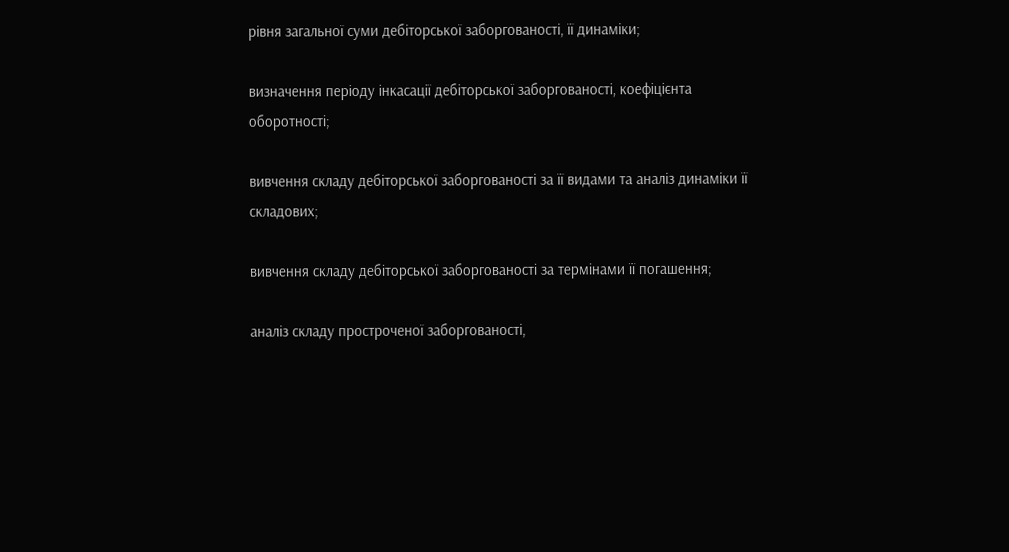рівня загальної суми дебіторської заборгованості, її динаміки;

визначення періоду інкасації дебіторської заборгованості, коефіцієнта оборотності;

вивчення складу дебіторської заборгованості за її видами та аналіз динаміки її складових;

вивчення складу дебіторської заборгованості за термінами її погашення;

аналіз складу простроченої заборгованості,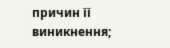причин її виникнення;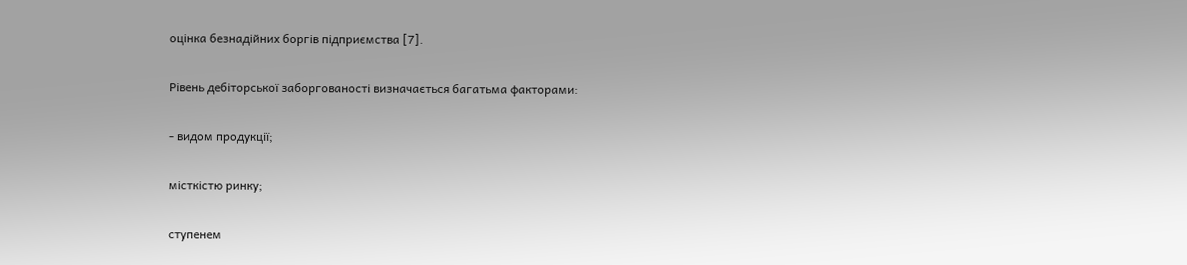оцінка безнадійних боргів підприємства [7].

Рівень дебіторської заборгованості визначається багатьма факторами:

- видом продукції;

місткістю ринку;

ступенем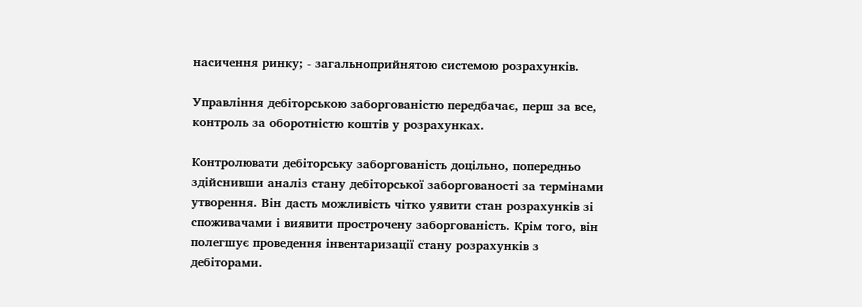насичення ринку; - загальноприйнятою системою розрахунків.

Управління дебіторською заборгованістю передбачає, перш за все, контроль за оборотністю коштів у розрахунках.

Контролювати дебіторську заборгованість доцільно, попередньо здійснивши аналіз стану дебіторської заборгованості за термінами утворення. Він дасть можливість чітко уявити стан розрахунків зі споживачами і виявити прострочену заборгованість. Крім того, він полегшує проведення інвентаризації стану розрахунків з дебіторами.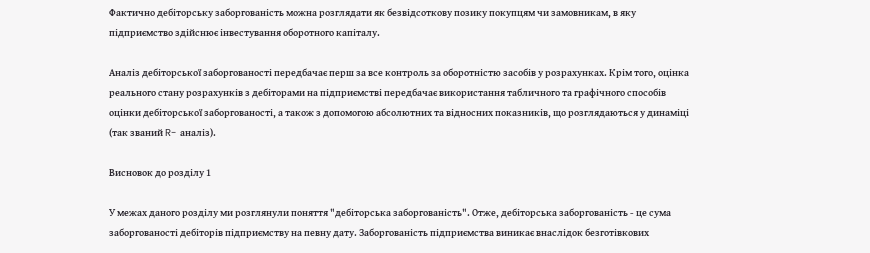Фактично дебіторську заборгованість можна розглядати як безвідсоткову позику покупцям чи замовникам, в яку підприємство здійснює інвестування оборотного капіталу.

Аналіз дебіторської заборгованості передбачає перш за все контроль за оборотністю засобів у розрахунках. Крім того, оцінка реального стану розрахунків з дебіторами на підприємстві передбачає використання табличного та графічного способів оцінки дебіторської заборгованості, а також з допомогою абсолютних та відносних показників, що розглядаються у динаміці (так званий R- аналіз).

Висновок до розділу 1

У межах даного розділу ми розглянули поняття "дебіторська заборгованість". Отже, дебіторська заборгованість - це сума заборгованості дебіторів підприємству на певну дату. Заборгованість підприємства виникає внаслідок безготівкових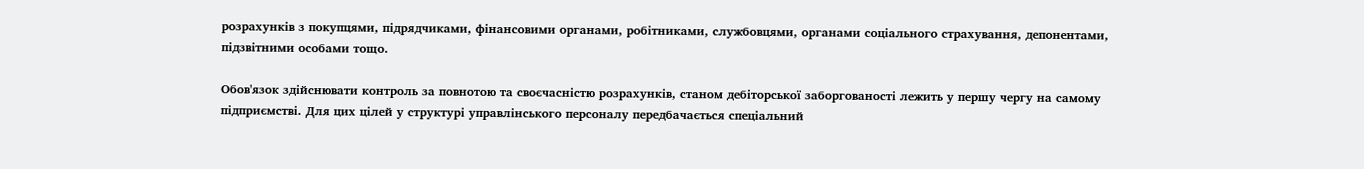розрахунків з покупцями, підрядчиками, фінансовими органами, робітниками, службовцями, органами соціального страхування, депонентами, підзвітними особами тощо.

Обов'язок здійснювати контроль за повнотою та своєчасністю розрахунків, станом дебіторської заборгованості лежить у першу чергу на самому підприємстві. Для цих цілей у структурі управлінського персоналу передбачається спеціальний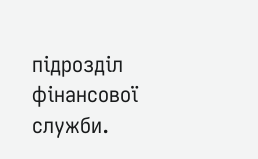підрозділ фінансової служби.